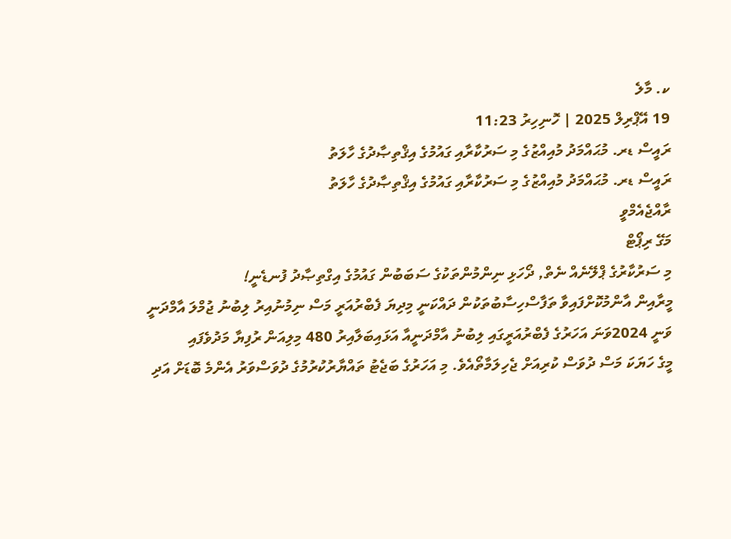ކ. މާލެ
19 އޭޕްރިލް 2025 | ހޮނިހިރު 11:23
ރައީސް ޑރ. މުޙައްމަދު މުއިއްޒުގެ މި ސަރުކާރާއި ގައުމުގެ އިޤްތިޞާދުގެ ހާލަތު
ރައީސް ޑރ. މުޙައްމަދު މުއިއްޒުގެ މި ސަރުކާރާއި ގައުމުގެ އިޤްތިޞާދުގެ ހާލަތު
ރާއްޖެއެމްވީ
މަގޭ ރިޕޯޓް
މި ސަރުކާރުގެ ޕްލޭނެއް ނެތް, ދޯހަޅި ނިންމުންތަކުގެ ސަބަބުން ގައުމުގެ އިގްތިޞާދު ފުނޑެނީ!
މީރާއިން އާންމުކޮށްފައިވާ ތަފާސްހިސާބުތަކުން ދައްކަނީ މިދިޔަ ފެބްރުއަރީ މަސް ނިމުނުއިރު ލިބުނު ޖުމްލަ އާމްދަނީ ވަނީ 2024ވަނަ އަހަރުގެ ފެބްރުއަރީގައި ލިބުނު އާމްދަނީއާ އަޅައިބަލާއިރު 480 މިލިއަން ރުފިޔާ މަދުވެފައި
މީގެ ހަޔަކަ މަސް ދުވަސް ކުރިއަށް ޖެހިލަމާތޯއެވެ. މި އަހަރުގެ ބަޖެޓު ތައްޔާރުކުރުމުގެ ދުވަސްވަރު އެންމެ ބޮޑަށް އަދި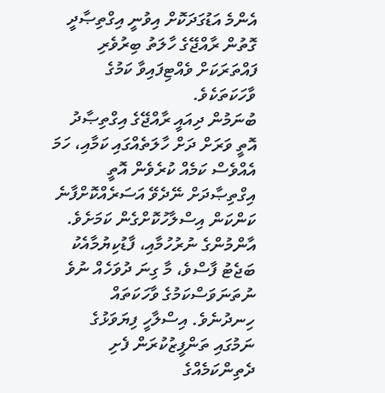އެންމެ އަޑުގަދަކޮށް އިވުނީ އިގްތިޞާދީ ގޮތުން ރާއްޖޭގެ ހާލަތު ބިރުވެރި ފައްތަރަކަށް ވެއްޓިފައިވާ ކަމުގެ ވާހަކަތަކެވެ.
ބުނަމުން ދިއައީ ރާއްޖޭގެ އިގްތިޞާދު އޮތީ ވަރަށް ދަށް ހާލަތެއްގައި ކަމާއި، ހަމަ އެއްވެސް ކަމެއް ކުރެވެން އޮތީ އިގްތިޞާދަށް ނޭދެވޭ އަސަރެއްކޮށްފާނެ ކަންކަން އިސްލާހުކޮށްގެން ކަމަށެވެ.
އާންމުންގެ ނުރުހުމާއި، ފާޑުކިޔުމާއެކު ބަޖެޓު ފާސްވެ، މާ ގިނަ ދުވަހެއް ނުވެ ނުތަނަވަސްކަމުގެ ވާހަކަތައް ހިނދުނެވެ. އިސްލާހީ ފިޔަވަޅުގެ ނަމުގައި ތަންފީޒުކުރަން ފެށި ދެތިންކަމެއްގެ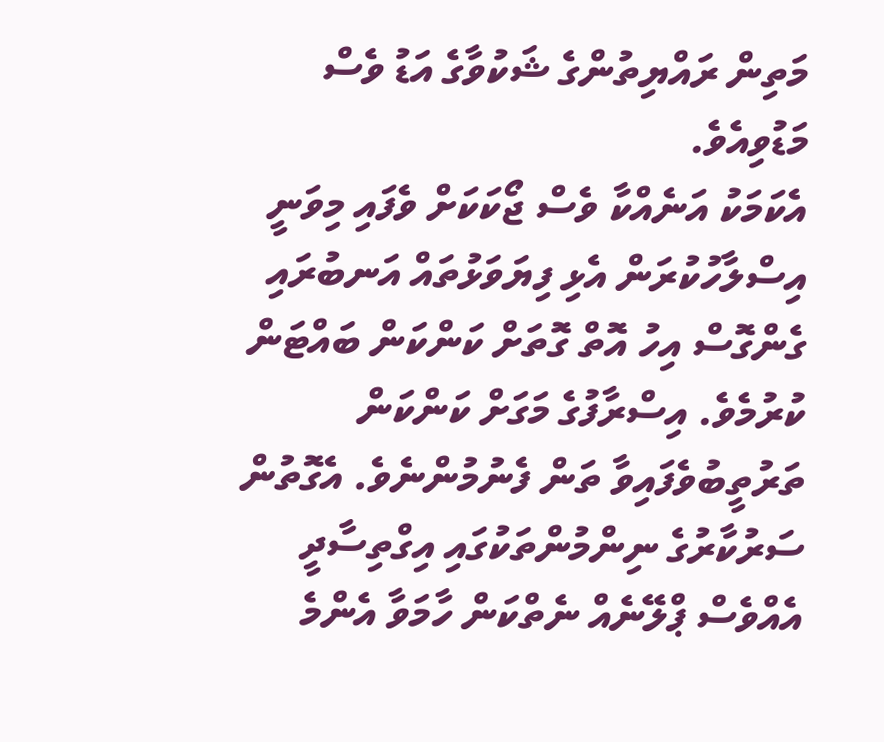މަތިން ރައްޔިތުންގެ ޝަކުވާގެ އަޑު ވެސް މަޑުވިއެވެ.
އެކަމަކު އަނެއްކާ ވެސް ޖޯކަކަށް ވެފައި މިވަނީ އިސްލާހުކުރަން އެޅި ފިޔަވަޅުތައް އަނބުރައި ގެންގޮސް އިހު އޮތް ގޮތަށް ކަންކަން ބައްޓަން ކުރުމެވެ. އިސްރާފުގެ މަގަށް ކަންކަން ތަރުތީބުވެފައިވާ ތަން ފެނުމުންނެވެ. އެގޮތުން ސަރުކާރުގެ ނިންމުންތަކުގައި އިގްތިސާދީ އެއްވެސް ޕްލޭނެއް ނެތްކަން ހާމަވާ އެންމެ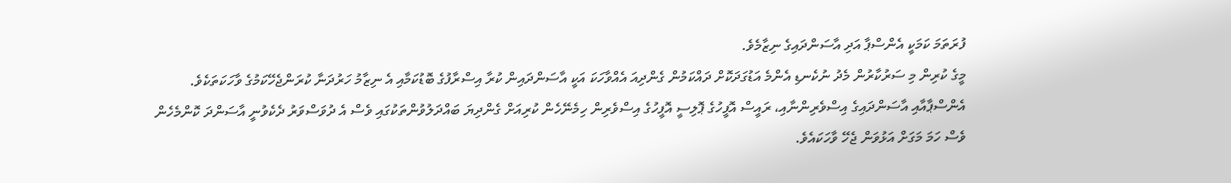ފުރަތަމަ ކަމަކީ އެންސްޕާ އަދި އާސަންދައިގެ ނިޒާމެވެ.
މީގެ ކުރިން މި ސަރުކާރުން މެދު ނުކެނޑި އެންމެ އަޑުގަދަކޮށް ދައްކަމުން ގެންދިއަ އެއްވާހަކަ އަކީ އާސަންދައިން ކުރާ އިސްރާފުގެ ބޮޑުކަމާއި އެ ނިޒާމު ހަރުދަނާ ކުރަންޖެހޭކަމުގެ ވާހަކަތަކެވެ. އެންސްޕާއާއި އާސަންދައިގެ އިސްވެރިންނާއި، ރައީސް އޮފީހުގެ ޕޮލިސީ އޮފީހުގެ އިސްވެރިން ހިމެނޭހެން ކުރިއަށް ގެންދިޔަ ބައްދަލުވުންތަކުގައި ވެސް އެ ދުވަސްވަރު ދެކެވުނީ އާސަންދަ ކޮންމެހެން ވެސް ހަމަ މަގަށް އަޅުވަން ޖެހޭ ވާހަކައެވެ.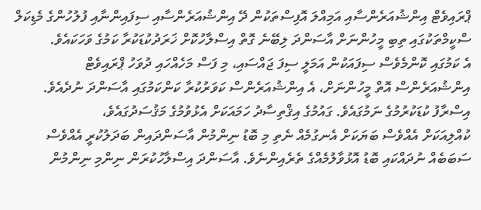ޕްރައިވެޓް އިންޝުއަރެންސާއި އަމިއްލަ އޮފިސްތަކުން ދޭ އިންޝުއަރެންސާއި ސިފައިންނާއި ފުލުހުންގެ މެޑިކަލް ސްކީމްތަކުގައި ތިބި މީހުންނަށް އާސަންދަ ލިބޭނެ ގޮތް އިސްލާހުކޮށް ޚަރަދުކުޑަކުރާ ކަމުގެ ވަހަކައެވެ.
އެ ކަމުގައި ކޮންމެވެސް ސިފައަކުން އަމަލީ ސިފަ ޖައްސައި، މި ފަސް މަހެއްހައި ދުވަހު ޕްރައިވެޓް އިންޝުއަރެންސް އޮތް މީހުންނަށް، އެ އިންޝުއަރެންސް ކަވަރުކުރާ ކަންކަމުގައި އާސަންދަ ނުދެއެވެ. އިސްރާފު ކުޑަކުރުމުގެ ނަމުގައެވެ. ގައުމުގެ އިޤްތިސާދު ހަމައަކަށް އެޅުވުމުގެ މަޤުސަދުގައެވެ،
ކުއްލިއަކަށް އެއްވެސް ބަޔަކަށް އެނގުމެއް ނެތި މި ބޮޑު ނިންމުން އާސަންދައިން ބަދަލުކުރީ އެއްވެސް ސަބަބެއް ނުދައްކައި ބޮޑު އޮޅުވާލުމެއްގެ ތެރެއިންނެވެ. އާސަންދަ އިސްލާހުކުރަން ނިންމި ނިންމުން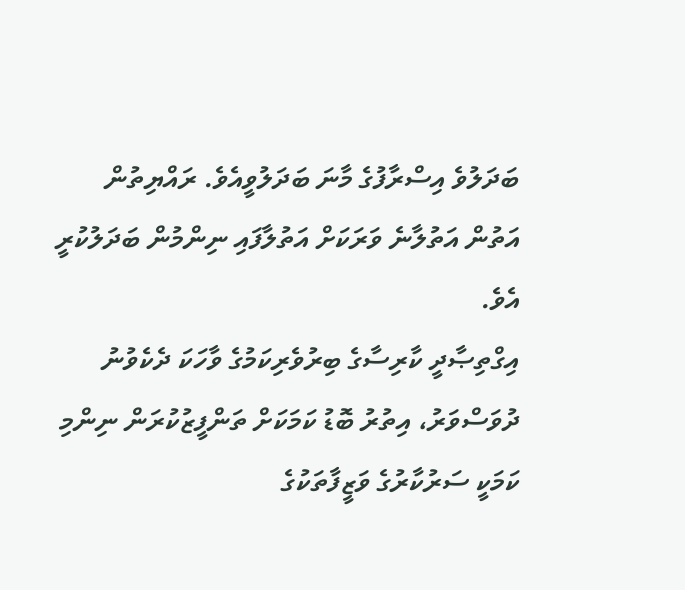ބަދަލުވެ އިސްރާފުގެ މާނަ ބަދަލުވީއެވެ. ރައްޔިތުން އަތުން އަތުލާނެ ވަރަކަށް އަތުލާފައި ނިންމުން ބަދަލުކުރީ އެވެ.
އިގްތިޞާދީ ކާރިސާގެ ބިރުވެރިކަމުގެ ވާހަކަ ދެކެވުނު ދުވަސްވަރު، އިތުރު ބޮޑު ކަމަކަށް ތަންފީޒުކުރަން ނިންމި ކަމަކީ ސަރުކާރުގެ ވަޒީފާތަކުގެ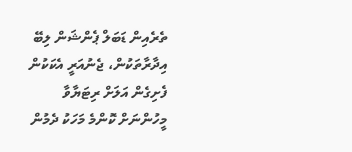ތެރެއިން ޑަބަލް ޕެންޝަން ލިބޭ އިދާރާތަކުން، ޖެނުއަރީ އެކަކުން ފެށިގެން އަލަށް ރިޓަޔާވާ މީހުންނަށް ކޮންމެ މަހަކު ދެމުން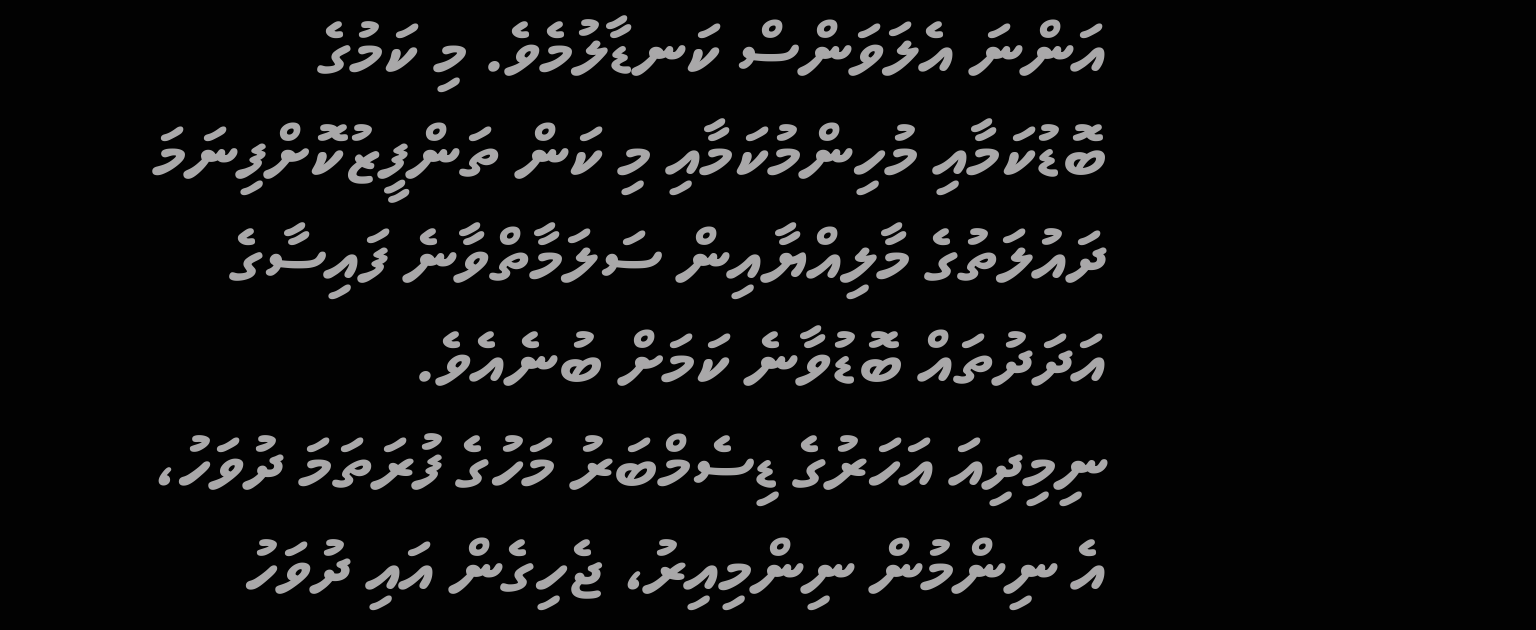އަންނަ އެލަވަންސް ކަނޑާލުމެވެ. މި ކަމުގެ ބޮޑުކަމާއި މުހިންމުކަމާއި މި ކަން ތަންފީޒުކޮށްފިނަމަ ދައުލަތުގެ މާލިއްޔާއިން ސަލަމާތްވާނެ ފައިސާގެ އަދަދުތައް ބޮޑުވާނެ ކަމަށް ބުނެއެވެ.
ނިމިދިއަ އަހަރުގެ ޑިސެމްބަރު މަހުގެ ފުރަތަމަ ދުވަހު، އެ ނިންމުން ނިންމިއިރު، ޖެހިގެން އައި ދުވަހު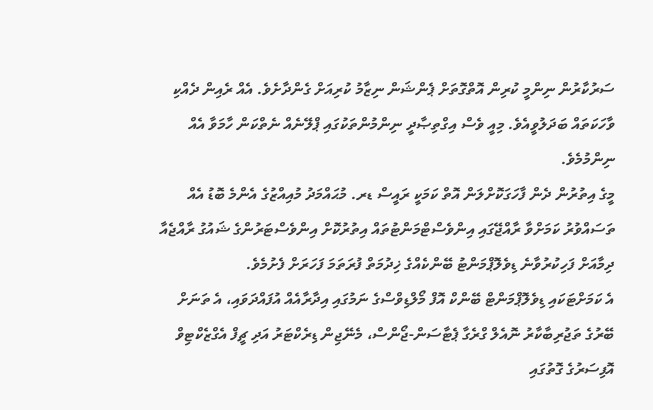ސަރުކާރުން ނިންމީ ކުރިން އޮތްގޮތަށް ޕެންޝަން ނިޒާމު ކުރިއަށް ގެންދާށެވެ. އެއް ރެއިން ދެއްކި ވާހަކަތައް ބަދަލުވީއެވެ. މިއީ ވެސް އިގްތިޞާދީ ނިންމުންތަކުގައި ޕްލޭނެއް ނެތްކަން ހާމަވާ އެއް ނިންމުމެވެ.
މީގެ އިތުރުން ދެން ފާހަގަކޮށްލަން އޮތް ކަމަކީ ރައީސް ޑރ. މުޙައްމަދު މުއިއްޒުގެ އެންމެ ބޮޑު އެއް ތަސައްވުރު ކަމަށްވާ ރާއްޖޭގައި އިންވެސްޓްމަންޓުތައް އިތުރުކޮށް އިންވެސްޓަރުންގެ ޝައުގު ރާއްޖެއާ ދިމާއަށް ފަހިކުރުވާނެ ޑިވެލޮޕްމަންޓު ބޭންކެއްގެ ޚިދުމަތް ފުރަތަމަ ފަހަރަށް ފެށުމެވެ.
އެ ކަމަށްޓަކައި ޑިވެލޮޕްމަންޓް ބޭންކް އޮފް މޯލްޑިވްސްގެ ނަމުގައި އިދާރާއެއް އުފައްދަވައި، އެ ތަނަށް ބޭރުގެ ތަޖުރިބާކާރު ނޮއެލް ގްރެގާ ޕެޓާސަން-ޖޯންސް، މެނޭޖިން ޑިރެކްޓަރު އަދި ޗީފް އެގްޒެކްޓިވް އޮފިސަރުގެ ގޮތުގައި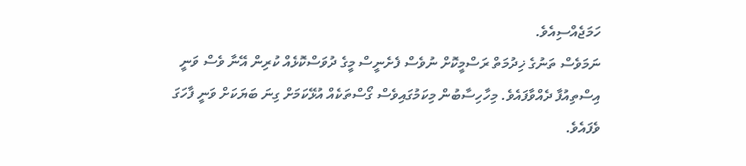ހަމަޖެއްސިއެވެ.
ނަމަވެސް ތަނުގެ ޚިދުމަތް ރަސްމީކޮށް ނުވެސް ފެށެނީސް މީގެ ދުވަސްކޮޅެއް ކުރިން އޭނާ ވެސް ވަނީ އިސްތިއުފާ ދެއްވާފައެވެ. މިހާހިސާބުން މިކަމުގައިވެސް ގޯސްތަކެއް އުޅޭކަމަށް ގިނަ ބަޔަކަށް ވަނީ ފާހަގަ ވެފައެވެ.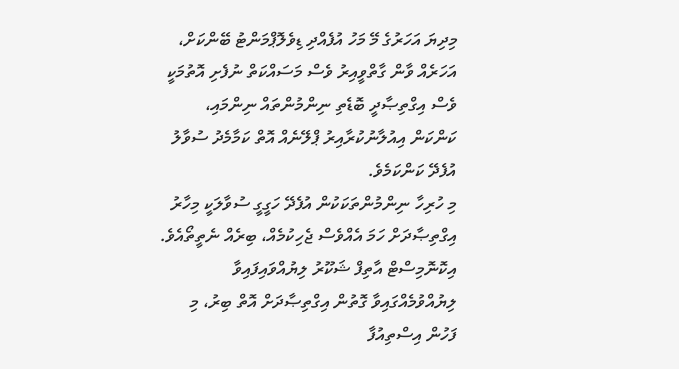މިދިޔަ އަހަރުގެ މޭ މަހު އުފެއްދި ޑިވެލޮޕްމަންޓު ބޭންކަށް، އަހަރެއް ވާން ގާތްވީއިރު ވެސް މަސައްކަތް ނުފެށި އޮތުމަކީ ވެސް އިގްތިޞާދީ ބޮޑެތި ނިންމުންތައް ނިންމައި، ކަންކަން އިއުލާނުކުރާއިރު ޕްލޭނެއް އޮތް ކަމާމެދު ސުވާލު އުފެދޭ ކަންކަމެވެ.
މި ހުރިހާ ނިންމުންތަކަކުން އުފެދޭ ހަގީގީ ސުވާލަކީ މިހާރު އިގްތިޞާދަށް ހަމަ އެއްވެސް ޖެހިކުމެއް، ބިރެއް ނެތީތޯއެވެ. އިކޮނޮމިސްޓް އާތިފް ޝަކޫރު ލިޔުއްވައިފައިވާ ލިޔުއްވުމެއްގައިވާ ގޮތުން އިގްތިޞާދަށް އޮތް ބިރު، މި ފަހުން އިސްތިއުފާ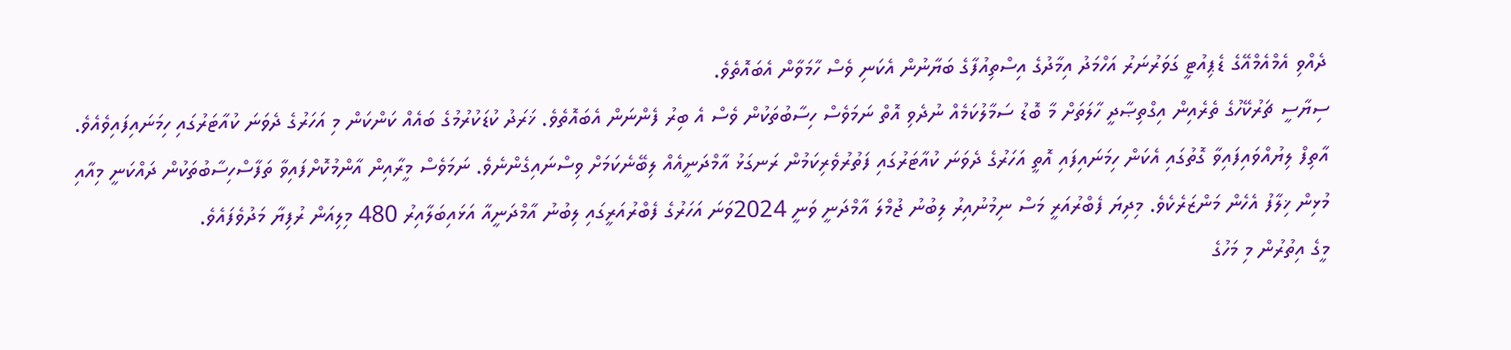ދެއްވި އެމްއެމްއޭގެ ޑެޕިއުޓީ ގަވަރުނަރު އަހްމަދު އިމާދުގެ އިސްތިއުފާގެ ބަޔާނުން އެކަނި ވެސް ހާމަވާން އެބައޮތެވެ.
ސިޔާސީ ޗަރުކޭހުގެ ތެރެއިން އިގްތިޞާދީ ހާލަތަށް މާ ބޮޑު ސަމާލުކަމެއް ނުދެވި އޮތް ނަމަވެސް ހިސާބުތަކުން ވެސް އެ ބިރު ފެންނަން އެބައޮތެވެ. ޚަރަދު ކުޑަކުރުމުގެ ބައެއް ކަންކަން މި އަހަރުގެ ދެވަނަ ކުއާޓަރުގައި ހިމަނައިފައިވެއެވެ.
އާތިފް ލިޔުއްވައިފައިވާ ގޮތުގައި އެކަން ހިމަނައިފައި އޮތީ އަހަރުގެ ދެވަނަ ކުއާޓަރުގައި ފަތުރުވެރިކަމުން ރަނގަޅު އާމްދަނީއެއް ލިބޭނެކަމަށް ވިސްނައިގެންނެވެ. ނަމަވެސް މީރާއިން އާންމުކޮށްފައިވާ ތަފާސްހިސާބުތަކުން ދައްކަނީ މިއާއި މުޅިން ޚިލާފު އެހެން މަންޒަރެކެވެ. މިދިޔަ ފެބްރުއަރީ މަސް ނިމުނުއިރު ލިބުނު ޖުމްލަ އާމްދަނީ ވަނީ 2024ވަނަ އަހަރުގެ ފެބްރުއަރީގައި ލިބުނު އާމްދަނީއާ އަޅައިބަލާއިރު 480 މިލިއަން ރުފިޔާ މަދުވެފައެވެ.
މީގެ އިތުރުން މި މަހުގެ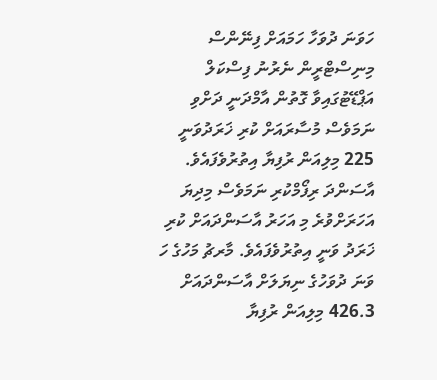ހަވަނަ ދުވަހާ ހަމައަށް ފިނޭންސް މިނިސްޓްރީން ނެރުނު ފިސްކަލް އަޕްޑޭޓުގައިވާ ގޮތުން އާމްދަނީ ދަށްވި ނަމަވެސް މުސާރައަށް ކުރި ޚަރަދުވަނީ 225 މިލިއަން ރުފިޔާ އިތުރުވެފައެވެ.
އާސަންދަ ރިފޯމްކުރި ނަމަވެސް މިދިޔަ އަހަރަށްވުރެ މި އަހަރު އާސަންދައަށް ކުރި ޚަރަދު ވަނީ އިތުރުވެފައެވެ. މާރޗު މަހުގެ ހަ ވަނަ ދުވަހުގެ ނިޔަލަށް އާސަންދައަށް 426.3 މިލިއަން ރުފިޔާ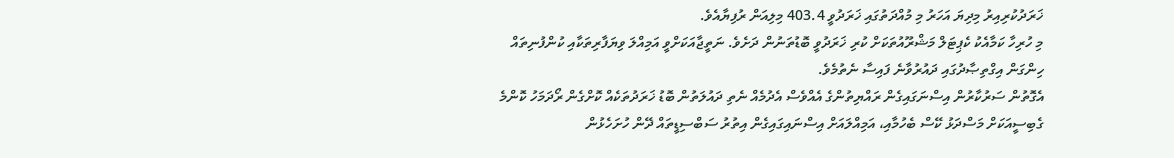ޚަރަދުކުރިއިރު މިދިޔަ އަހަރު މި މުއްދަތުގައި ޚަރަދުވީ 403.4 މިލިއަން ރުފިޔާއެވެ.
މި ހުރިހާ ކަމާއެކު ކެޕިޓަލް މަޝްރޫއުތަކަށް ކުރި ޚަރަދުވީ ބޮޑުތަނުން ދަށެވެ. ނަތީޖާއަކަށްވީ އަމިއްލަ ވިޔަފާރިތަކާއި ކުންފުނިތައް ހިންގަން އިގްތިޞާދުގައި ދައުރުވާނެ ފައިސާ ނެތުމެވެ.
އެގޮތުން ސަރުކާރުން އިސްނަގައިގެން ރައްޔިތުންގެ އެއްވެސް އެދުމެއް ނެތި ދައުލަތުން ބޮޑު ޚަރަދުތަކެއް ކޮށްގެން ރޯދަމަހު ކޮންމެ ގެބިސީއަކަށް މަސްދަޅު ކޭސް ބެހުމާއި، އަމިއްލައަށް އިސްނައިގައިގެން އިތުރު ސަބްސިޑީތައް ދޭން ހުށަހެޅުން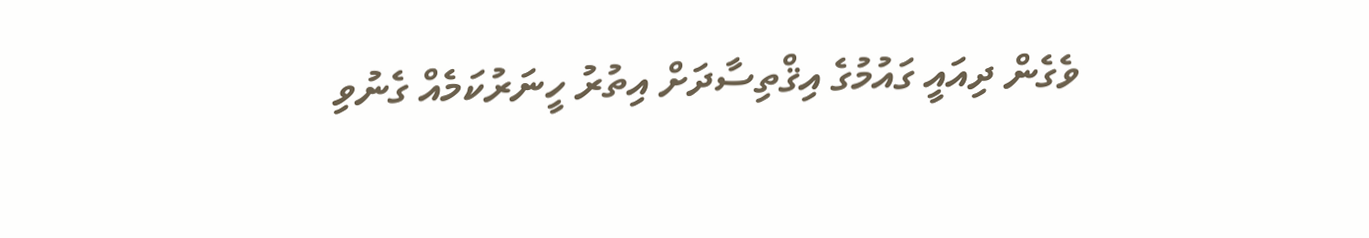ވެގެން ދިއައީ ގައުމުގެ އިޤްތިސާދަށް އިތުރު ހީނަރުކަމެއް ގެނުވި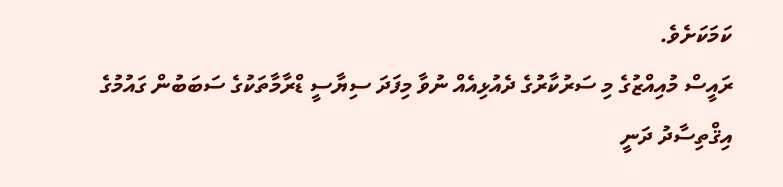ކަމަކަށެވެ.
ރައީސް މުއިއްޒުގެ މި ސަރުކާރުގެ ދެއުޅިއެއް ނުވާ މިފަދަ ސިޔާސީ ޑްރާމާތަކުގެ ސަބަބުން ގައުމުގެ އިޤްތިސާދު ދަނީ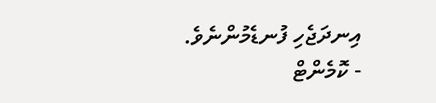އިނދަޖެހި ފުނޑެމުންނެވެ.
- ކޮމެންޓް